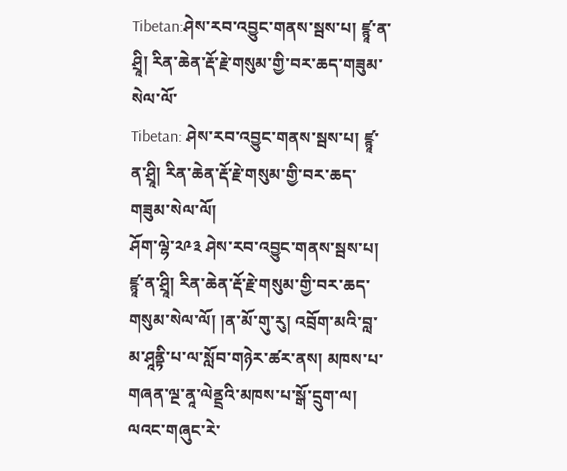Tibetan:ཤེས་རབ་འབྱུང་གནས་སྦས་པ། ཛྙཱ་ན་ཤྲཱི། རིན་ཆེན་རྡོ་རྗེ་གསུམ་གྱི་བར་ཆད་གཟུམ་སེལ་ལོ་
Tibetan: ཤེས་རབ་འབྱུང་གནས་སྦས་པ། ཛྙཱ་ན་ཤྲཱི། རིན་ཆེན་རྡོ་རྗེ་གསུམ་གྱི་བར་ཆད་གཟུམ་སེལ་ལོ།
ཤོག་ལྷེ་༢༩༣ ཤེས་རབ་འབྱུང་གནས་སྦས་པ། ཛྙཱ་ན་ཤྲཱི། རིན་ཆེན་རྡོ་རྗེ་གསུམ་གྱི་བར་ཆད་གསུམ་སེལ་ལོ། །ན་མོ་གུ་རུ། འབྲོག་མའི་བླ་མ་ཤཱནྟི་པ་ལ་སློབ་གཉེར་ཚར་ནས། མཁས་པ་གཞན་ལྔ་ནཱ་ལེནྡྲའི་མཁས་པ་སྒོ་དྲུག་ལ། ལའང་གཞུང་རེ་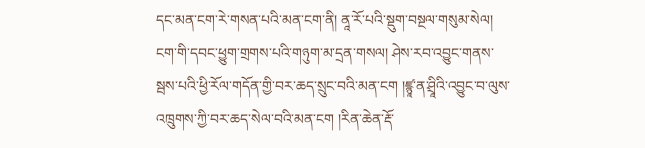དང་མན་ངག་རེ་གསན་པའི་མན་ངག་ནི། ནཱ་རོ་པའི་སྡུག་བསྔལ་གསུམ་སེལ། ངག་གི་དབང་ཕྱུག་གྲགས་པའི་གཉུག་མ་དྲན་གསལ། ཤེས་རབ་འབྱུང་གནས་སྦས་པའི་ཕྱི་རོལ་གདོན་གྱི་བར་ཆད་སྲུང་བའི་མན་ངག །ཛྙཱ་ན་ཤྲཱིའི་འབྱུང་བ་ལུས་འཁྲུགས་ཀྱི་བར་ཆད་སེལ་བའི་མན་ངག །རིན་ཆེན་རྡོ་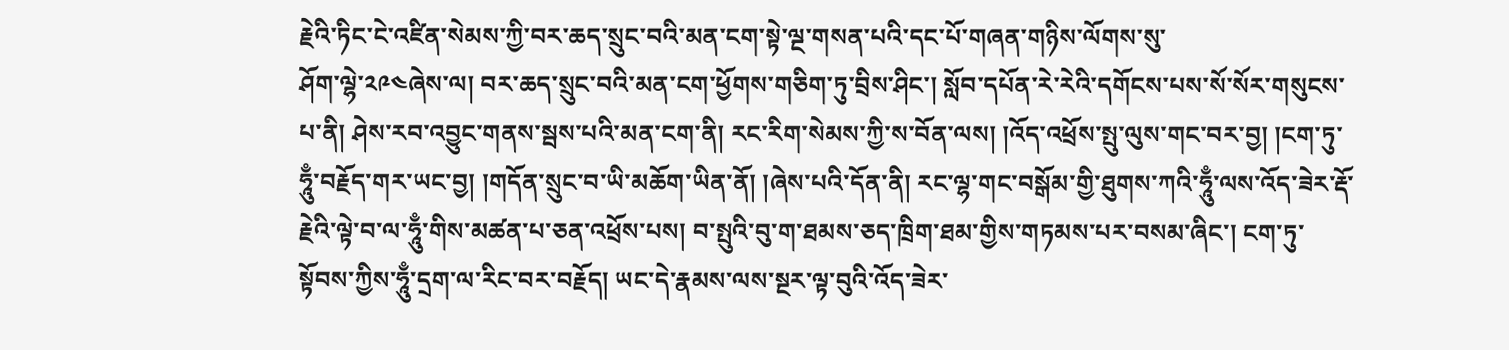རྗེའི་ཏིང་ངེ་འཛིན་སེམས་ཀྱི་བར་ཆད་སྲུང་བའི་མན་ངག་སྟེ་ལྔ་གསན་པའི་དང་པོ་གཞན་གཉིས་ལོགས་སུ་
ཤོག་ལྷེ་༢༩༤ཞེས་ལ། བར་ཆད་སྲུང་བའི་མན་ངག་ཕྱོགས་གཅིག་ཏུ་བྲིས་ཤིང་། སློབ་དཔོན་རེ་རེའི་དགོངས་པས་སོ་སོར་གསུངས་པ་ནི། ཤེས་རབ་འབྱུང་གནས་སྦས་པའི་མན་ངག་ནི། རང་རིག་སེམས་ཀྱི་ས་བོན་ལས། །འོད་འཕྲོས་སྤུ་ལུས་གང་བར་བྱ། །ངག་ཏུ་ཧཱུྃ་བརྗོད་གར་ཡང་བྱ། །གདོན་སྲུང་བ་ཡི་མཆོག་ཡིན་ནོ། །ཞེས་པའི་དོན་ནི། རང་ལྷ་གང་བསྒོམ་གྱི་ཐུགས་ཀའི་ཧཱུྃ་ལས་འོད་ཟེར་རྡོ་རྗེའི་ལྟེ་བ་ལ་ཧཱུྃ་གིས་མཚན་པ་ཅན་འཕྲོས་པས། བ་སྤུའི་བུ་ག་ཐམས་ཅད་ཁྲིག་ཐམ་གྱིས་གཏམས་པར་བསམ་ཞིང་། ངག་ཏུ་སྟོབས་ཀྱིས་ཧཱུྃ་དྲག་ལ་རིང་བར་བརྗོད། ཡང་དེ་རྣམས་ལས་སྔར་ལྟ་བུའི་འོད་ཟེར་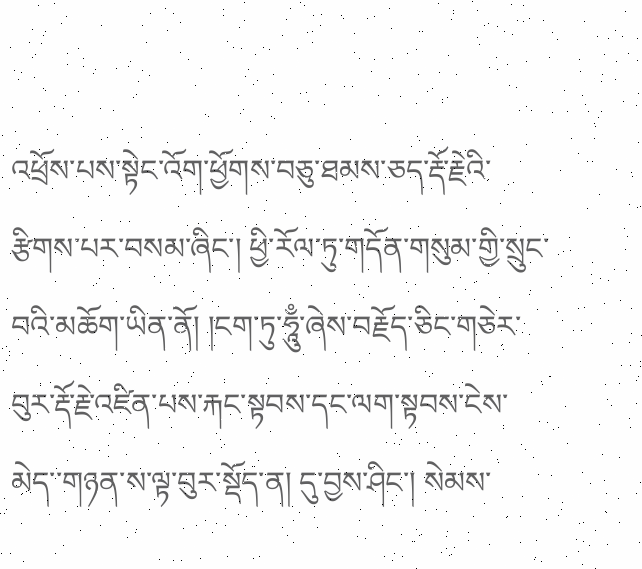འཕྲོས་པས་སྟེང་འོག་ཕྱོགས་བཅུ་ཐམས་ཅད་རྡོ་རྗེའི་རྩིགས་པར་བསམ་ཞིང་། ཕྱི་རོལ་ཏུ་གདོན་གསུམ་གྱི་སྲུང་བའི་མཆོག་ཡིན་ནོ། །ངག་ཏུ་ཧཱུྃ་ཞེས་བརྗོད་ཅིང་གཅེར་བུར་རྡོ་རྗེ་འཛིན་པས་རྐང་སྟབས་དང་ལག་སྟབས་ངེས་མེད་་གཉན་ས་ལྟ་བུར་སྡོད་ན། དུ་བྱས་ཤིང་། སེམས་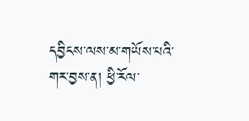དབྱིངས་ལས་མ་གཡོས་པའི་གར་བྱས་ན། ཕྱི་རོལ་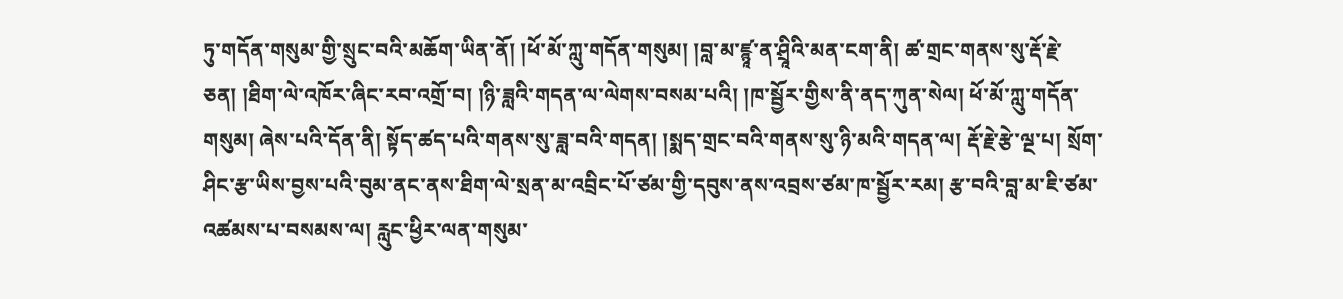ཏུ་གདོན་གསུམ་གྱི་སྲུང་བའི་མཆོག་ཡིན་ནོ། །ཕོ་མོ་ཀླུ་གདོན་གསུམ། །བླ་མ་ཛྙཱ་ན་ཤྲཱིའི་མན་ངག་ནི། ཚ་གྲང་གནས་སུ་རྡོ་རྗེ་ཅན། །ཐིག་ལེ་འཁོར་ཞིང་རབ་འགྲོ་བ། །ཉི་ཟླའི་གདན་ལ་ལེགས་བསམ་པའི། །ཁ་སྦྱོར་གྱིས་ནི་ནད་ཀུན་སེལ། ཕོ་མོ་ཀླུ་གདོན་གསུམ། ཞེས་པའི་དོན་ནི། སྟོད་ཚད་པའི་གནས་སུ་ཟླ་བའི་གདན། །སྨད་གྲང་བའི་གནས་སུ་ཉི་མའི་གདན་ལ། རྡོ་རྗེ་རྩེ་ལྔ་པ། སྲོག་ཤིང་རྩ་ཡིས་བྱས་པའི་བུམ་ནང་ནས་ཐིག་ལེ་སྲན་མ་འབྲིང་པོ་ཙམ་གྱི་དབུས་ནས་འབྲས་ཙམ་ཁ་སྦྱོར་རམ། རྩ་བའི་བླ་མ་ཇི་ཙམ་འཚམས་པ་བསམས་ལ། རླུང་ཕྱིར་ལན་གསུམ་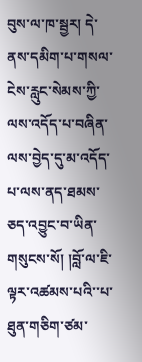བུས་ལ་ཁ་སྦྱར། དེ་ནས་དམིག་པ་གསལ་ངེས་རླུང་སེམས་ཀྱི་ལས་འདོད་པ་བཞིན་ལས་བྱེད་དུ་མ་འདོད་པ་ལས་ནད་ཐམས་ཅད་འབྱུང་བ་ཡིན་གསུངས་སོ། །བློ་ལ་ཇི་ལྟར་འཚམས་པའི་་པ་ཐུན་གཅིག་ཙམ་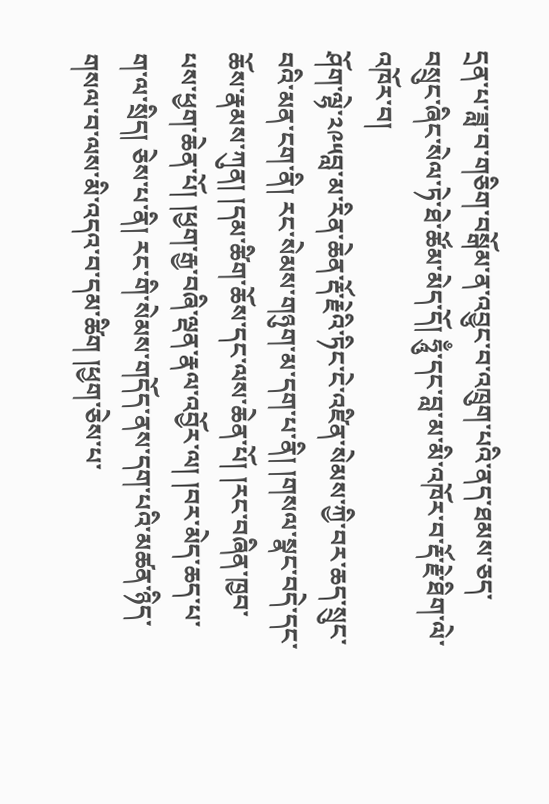དྲན་པ་ཟླ་བ་གཅིག་བསྒོམ་ན་འབྱུང་བ་འཁྲུག་པའི་ནད་ཐམས་ཅད་བསྲུང་ཞིང་སེལ་ཏེ་ཐེ་ཚོམ་མེད་དོ། ཧཱུྃ་དང་བླ་མ་མི་འཁོར་བ་རྡོ་རྗེ་ཐིག་ལེ་འཁོར་བ།
ཤོག་ལྷེ་༢༩༥བླ་མ་རིན་ཆེན་རྡོ་རྗེའི་ཏིང་ངེ་འཛིན་སེམས་ཀྱི་བར་ཆད་སྲུང་བའི་མན་ངག་ནི། རང་སེམས་གཉུག་མ་དག་པ་ནི། །གསལ་སྣང་བདེ་དང་ཆོས་རྣམས་ཀུན། །དམ་ཚིག་ཆོས་དང་ལས་ཆེན་པོ། །རང་བཞིན་ཁྱབ་པས་ཕྱག་ཆེན་པོ། །ཕྱག་རྒྱ་བཞི་ལྡན་རྣལ་འབྱོར་ལ། །བར་མེད་ཆད་པ་ག་ལ་སྲིད། ཅེས་པ་ནི། རང་གི་སེམས་གདོད་ནས་དག་པའི་མཚན་ཉིད་གསལ་བ་ལས་མི་འདའ་བ་དམ་ཚིག །ཕྱག་ཅེས་པ་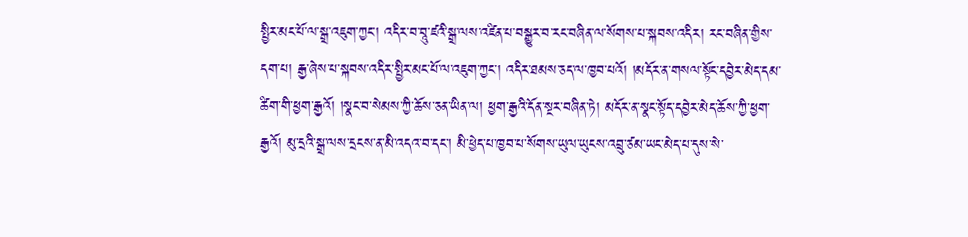སྤྱིར་མང་པོ་ལ་སྒྲ་འཇུག་ཀྱང་། འདིར་བ་བཱུ་ཛའི་སྒྲ་ལས་འཛིན་པ་བསྒྱུར་བ་རང་བཞིན་ལ་སོགས་པ་སྐབས་འདིར། རང་བཞིན་གྱིས་དག་པ། རྒྱ་ཞེས་པ་སྐབས་འདིར་སྤྱིར་མང་པོ་ལ་འཇུག་ཀྱང་། འདིར་ཐམས་ཅད་ལ་ཁྱབ་པའོ། །མདོར་ན་གསལ་སྟོང་དབྱེར་མེད་དམ་ཚིག་གི་ཕྱག་རྒྱའོ། །སྣང་བ་སེམས་ཀྱི་ཆོས་ཅན་ཡིན་ལ། ཕྱག་རྒྱའི་དོན་སྔར་བཞིན་ཏེ། མདོར་ན་སྣང་སྟོད་དབྱེར་མེད་ཆོས་ཀྱི་ཕྱག་རྒྱའོ། མུ་དྲའི་སྒྲ་ལས་དྲངས་ན་མི་འདའ་བ་དང་། མི་ཕྱེད་པ་ཁྱབ་པ་སོགས་ཡུལ་ཡུངས་འབྲུ་ཙམ་ཡང་མེད་པ་དུས་སེ་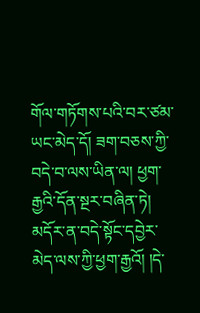གོལ་གཏོགས་པའི་བར་ཙམ་ཡང་མེད་དོ། ཟག་བཅས་ཀྱི་བདེ་བ་ལས་ཡིན་ལ། ཕྱག་རྒྱའི་དོན་སྔར་བཞིན་ཏེ། མདོར་ན་བདེ་སྟོང་དབྱེར་མེད་ལས་ཀྱི་ཕྱག་རྒྱའོ། །དེ་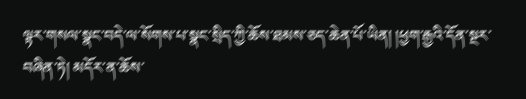ལྟར་གསལ་སྣང་བདེ་ལ་སོགས་པ་སྣང་སྲིད་ཀྱི་ཆོས་ཐམས་ཅད་ཆེན་པོ་ཡིན། །ཕྱག་རྒྱའི་དོན་སྔར་བཞིན་ཏེ། མདོར་ན་ཆོས་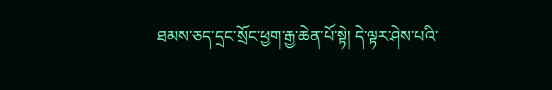ཐམས་ཅད་དྲང་སྲོང་ཕྱག་རྒྱ་ཆེན་པོ་སྟེ། དེ་ལྟར་ཤེས་པའི་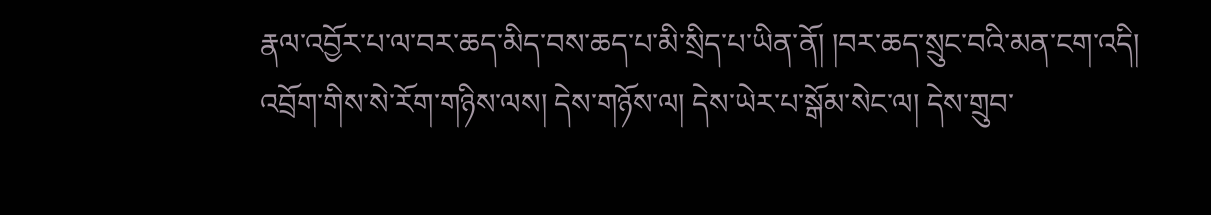རྣལ་འབྱོར་པ་ལ་བར་ཆད་མིད་བས་ཆད་པ་མི་སྲིད་པ་ཡིན་ནོ། །བར་ཆད་སྲུང་བའི་མན་ངག་འདི། འབྲོག་གིས་སེ་རོག་གཉིས་ལས། དེས་གཉོས་ལ། དེས་ཡེར་པ་སྒོམ་སེང་ལ། དེས་གྲུབ་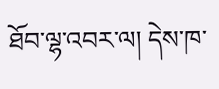ཐོབ་ལྷ་འབར་ལ། དེས་ཁ་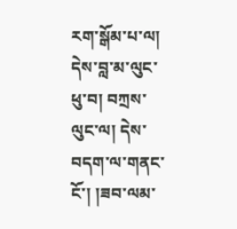རག་སྒོམ་པ་ལ། དེས་བླ་མ་ལུང་ཕུ་བ། བཀྲས་ལུང་ལ། དེས་བདག་ལ་གནང་ངོ་། །ཟབ་ལམ་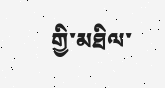གྱི་མཐིལ་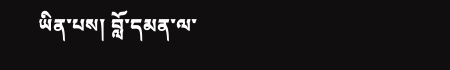ཡིན་པས། བློ་དམན་ལ་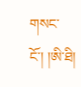གསང་ངོ་། །ཨི་ཐི།